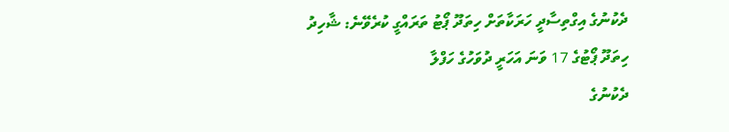ދެކުނުގެ އިގްތިސާދީ ހަރަކާތަށް ހިތަދޫ ޕޯޓު ތަރައްގީ ކުރެވޭނެ: ޝާހިދު
ހިތަދޫ ޕޯޓުގެ 17 ވަނަ އަހަރީ ދުވަހުގެ ހަފްލާ
ދެކުނުގެ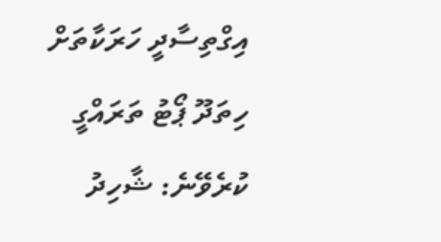އިގްތިސާދީ ހަރަކާތަށް ހިތަދޫ ޕޯޓު ތަރައްގީ ކުރެވޭނެ: ޝާހިދު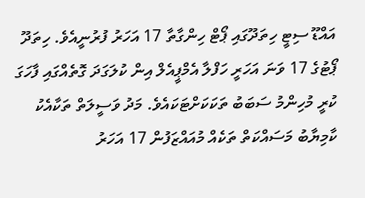އައްޑޫ ސިޓީ ހިތަދޫގައި ޕޯޓް ހިންގާތާ 17 އަހަރު ފުރުނީއެވެ. ހިތަދޫ ޕޯޓުގެ 17 ވަނަ އަހަރީ ހަފްލާ އެމްޕީއެލް އިން ކުލަގަދަ ގޮތެއްގައި ފާހަގަ ކުރީ މުހިންމު ސަބަބު ތަކަކަށްޓަކައެވެ. މަދު ވަސީލަތް ތަކާއެކު ކާމިޔާބު މަސައްކަތް ތަކެއް މުއައްޒަފުން 17 އަހަރު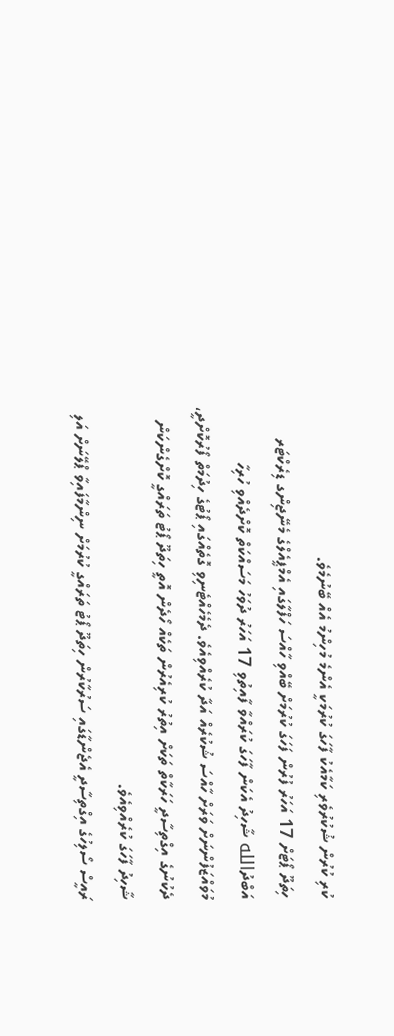ކުރި ކުރުން ޝުކުރުވެރި ކަމާއެކު ފާހަގަ ކުރުމަކީ އެންމެ މުހިންމު އެއް ބޭނުމެވެ.
ހިތަދޫ ޕޯޓަށް 17 އަހަރު ފުރުން ފަހަގަ ކުރުމަށް ބޭއްވި ހާއްސަ ހަފްލާގައި އެމްޕީއެލްގެ މެނޭޖިންގ ޑިރެކްޓަރ އަބްދުالله ޝާހިދު އެކަން ފާހަގަ ކުރައްވާ ފާއިތުވި 17 އަހަރު ދުވަހު މަސައްކަތް ކޮށްދެއްވި ހުރިހާ މުވައްޒަފުންނަށް ވަރަށް ހާއްސަ ޝުކުރެއް އަދާ ކުރެއްވިއެވެ. ދެމެހެއްޓެނިވި ގޮތެއްގައި ޕޯޓުގެ ހިދުމަތް ފޯރުކޮށްދީ، ދެކުނުގެ އިގްތިސާދީ ހަރަކާތް ތަކަށް އިތުރު ކުރިއެރުން ތަކެއް ހޯދެން އޮތީ ހިތަދޫ ޕޯޓު ތަރައްގީ ކޮށްގެންކަން ޝާހިދު ފާހަގަ ކުރެއްވިއެވެ.
ރައީސް ސޯލިހުގެ އިގްތިސާދީ އެޖެންޑާގައި ސަރުކާރުން ހިތަދޫ ޕޯޓު ތަރައްގީ ކުރުމަށް ނިންމާފައިވާ ޕްލޭނަށް އަލި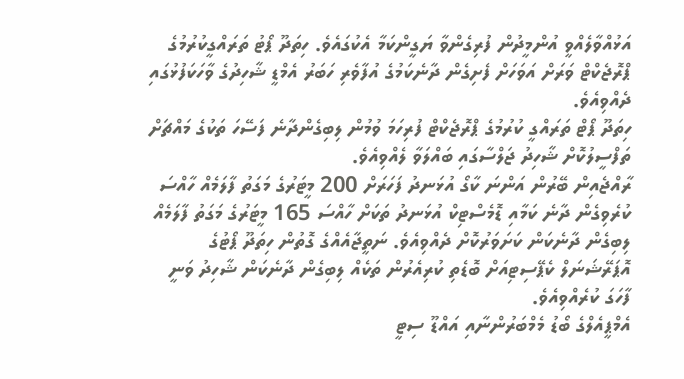އަޅުއްވާލެއްވީ އުންމީދުން ފުރިގެންވާ ޔަގީންކަމާ އެކުގައެވެ. ހިތަދޫ ޕޯޓު ތަރައްގީކުރުމުގެ ޕްރޮޖެކްޓް ވަރަށް އަވަހަށް ފެށިގެން ދާނެކަމުގެ އުފާވެރި ހަބަރު އެމްޑީ ޝާހިދުގެ ވާހަކަފުޅުގައި ދެއްވިއެވެ.
ހިތަދޫ ޕޯޓް ތަރައްގީ ކުރުމުގެ ޕްރޮޖެކްޓް ފުރިހަމަ ވުމުން ލިބިގެންދާނެ ފަސޭހަ ތަކުގެ މައްޗަށް ތަފްސީލުކޮށް ޝާހިދު ޖަލްސާގައި ބައްލަވާ ލެއްވިއެވެ.
ރާއްޖެއިން ބޭރުން އަންނަ ކާގޯ އުޅަނދު ފަހަރަށް 200 މީޓަރުގެ މަގަތު ފާލަމެއް ހާއްސަ ކުރެވިގެން ދާނެ ކަމާއި ޑޮމެސްޓިކް އުޅަނދު ތަކަށް ހާއްސަ 165 މީޓަރުގެ މަގަތު ފާލަމެއް ލިބިގެން ދާނެކަން ކަށަވަރުކޮށް ދެއްވިއެވެ. ނަތީޖާއެއްގެ ގޮތުން ހިތަދޫ ޕޯޓުގެ އޮޕަރޭޝަނަލް ކެޕޭސިޓިއަށް ބޮޑެތި ކުރިއެރުން ތަކެއް ލިބިގެން ދާނެކަން ޝާހިދު ވަނީ ފާހަގަ ކުރެއްވިއެވެ.
އެމްޕީއެލްގެ ބޯޑު މެމްބަރުންނާއި އައްޑޫ ސިޓީ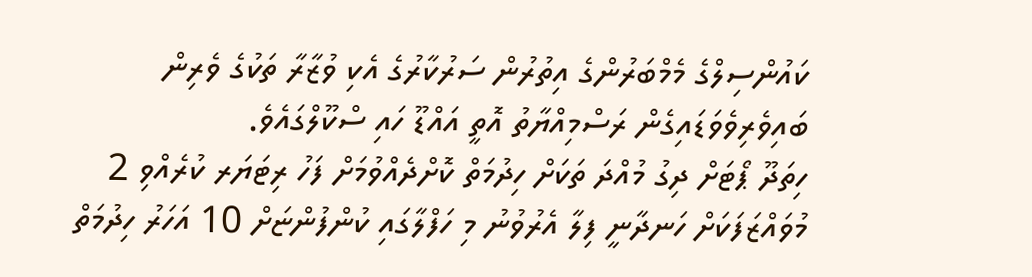ކައުންސިލްގެ މެމްބަރުންގެ އިތުރުން ސަރުކާރުގެ އެކި ވުޒާރާ ތަކުގެ ވެރިން ބައިވެރިވެވަޑައިގެން ރަސްމިއްޔާތު އޮތީ އައްޑޫ ހައި ސްކޫލްގައެވެ.
ހިތަދޫ ޕޯޓަށް ދިގު މުއްދަ ތަކަށް ހިދުމަތް ކޮށްދެއްވުމަށް ފަހު ރިޓަޔަރ ކުރެއްވި 2 މުވައްޒަފަކަށް ހަނދާނީ ފިލާ އެރުވުނު މި ހަފްލާގައި ކުންފުންޏަށް 10 އަހަރު ހިދުމަތް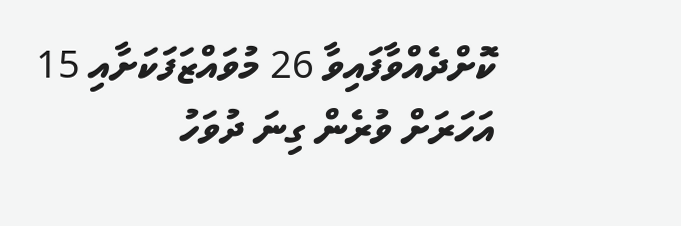ކޮށްދެއްވާފައިވާ 26 މުވައްޒަފަކަށާއި 15 އަހަރަށް ވުރެން ގިނަ ދުވަހު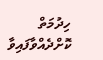ހިދުމަތް ކޮށްދެއްވާފައިވާ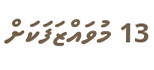13 މުވައްޒަފަކަށް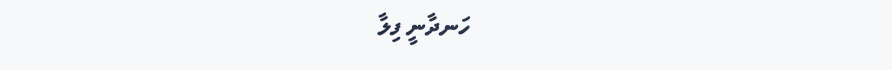ހަނދާނީ ފިލާ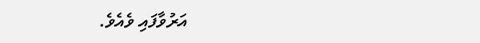އަރުވާފައި ވެއެވެ.